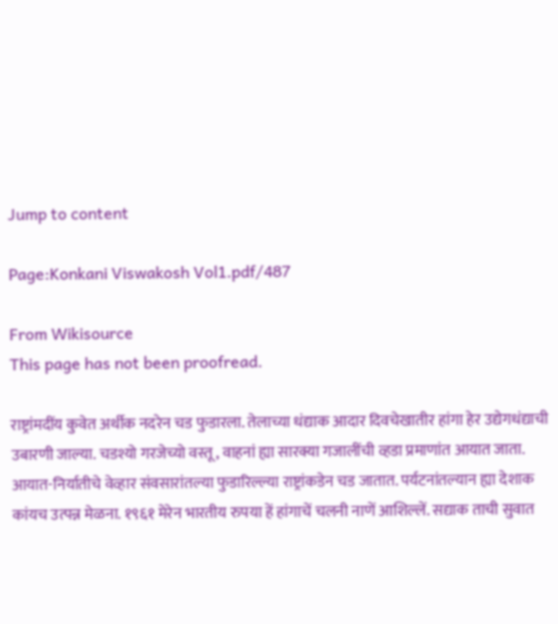Jump to content

Page:Konkani Viswakosh Vol1.pdf/487

From Wikisource
This page has not been proofread.

राष्ट्रांमदींय कुवेत अर्थीक नदरेन चड फुडारला. तेलाच्या धंद्याक आदार दिवचेखातीर हांगा हेर उद्येगधंद्याची उबारणी जाल्या. चडश्यो गरजेच्यो वस्तू, वाहनां ह्या सारक्या गजालींची व्हडा प्रमाणांत आयात जाता. आयात-निर्यातीचे वेव्हार संवसारांतल्या फुडारिल्ल्या राष्ट्रांकडेन चड जातात. पर्यटनांतल्यान ह्या देशाक कांयच उत्पन्न मेळना. १९६१ मेरेन भारतीय रुपया हें हांगाचें चलनी नाणें आशिल्लें. सद्याक ताची सुवात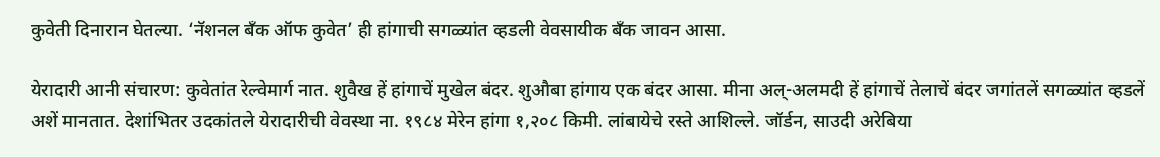कुवेती दिनारान घेतल्या. ‘नॅशनल बँक ऑफ कुवेत’ ही हांगाची सगळ्यांत व्हडली वेवसायीक बँक जावन आसा.

येरादारी आनी संचारण: कुवेतांत रेल्वेमार्ग नात. शुवैख हें हांगाचें मुखेल बंदर. शुऔबा हांगाय एक बंदर आसा. मीना अल्‌-अलमदी हें हांगाचें तेलाचें बंदर जगांतलें सगळ्यांत व्हडलें अशें मानतात. देशांभितर उदकांतले येरादारीची वेवस्था ना. १९८४ मेरेन हांगा १,२०८ किमी. लांबायेचे रस्ते आशिल्ले. जॉर्डन, साउदी अरेबिया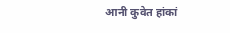आनी कुवेत हांकां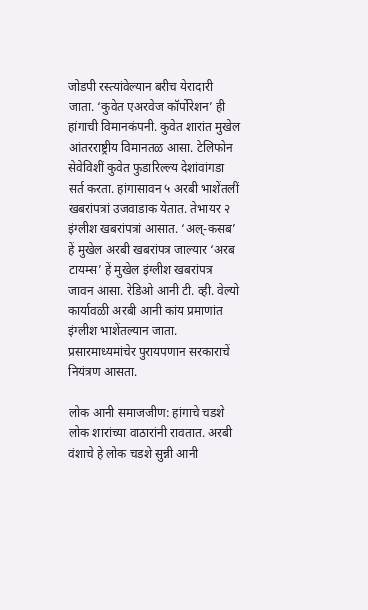जोडपी रस्त्यांवेल्यान बरीच येरादारी जाता. ‘कुवेत एअरवेज कॉर्पोरेशन’ ही हांगाची विमानकंपनी. कुवेत शारांत मुखेल आंतरराष्ट्रीय विमानतळ आसा. टेलिफोन सेवेविशीं कुवेत फुडारिल्ल्य देशांवांगडा सर्त करता. हांगासावन ५ अरबी भाशेंतलीं खबरांपत्रां उजवाडाक येतात. तेभायर २ इंग्लीश खबरांपत्रां आसात. ‘अल्‌-कसब’ हें मुखेल अरबी खबरांपत्र जाल्यार ‘अरब टायम्स’ हें मुखेल इंग्लीश खबरांपत्र जावन आसा. रेडिओ आनी टी. व्ही. वेल्यो कार्यावळी अरबी आनी कांय प्रमाणांत इंग्लीश भाशेंतल्यान जाता. प्रसारमाध्यमांचेर पुरायपणान सरकाराचें नियंत्रण आसता.

लोक आनी समाजजीण: हांगाचे चडशे लोक शारांच्या वाठारांनी रावतात. अरबी वंशाचे हे लोक चडशे सुन्नी आनी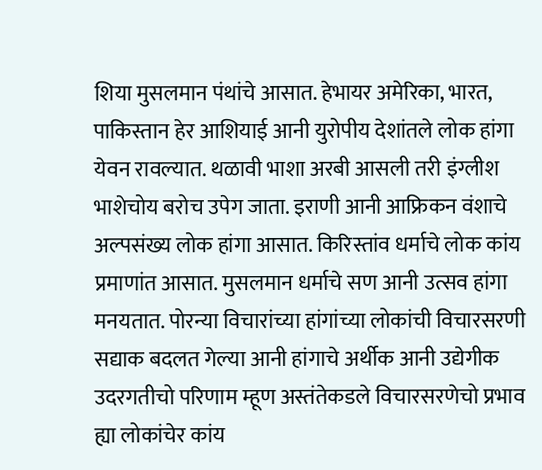शिया मुसलमान पंथांचे आसात. हेभायर अमेरिका, भारत, पाकिस्तान हेर आशियाई आनी युरोपीय देशांतले लोक हांगा येवन रावल्यात. थळावी भाशा अरबी आसली तरी इंग्लीश भाशेचोय बरोच उपेग जाता. इराणी आनी आफ्रिकन वंशाचे अल्पसंख्य लोक हांगा आसात. किरिस्तांव धर्माचे लोक कांय प्रमाणांत आसात. मुसलमान धर्माचे सण आनी उत्सव हांगा मनयतात. पोरन्या विचारांच्या हांगांच्या लोकांची विचारसरणी सद्याक बदलत गेल्या आनी हांगाचे अर्थीक आनी उद्येगीक उदरगतीचो परिणाम म्हूण अस्तंतेकडले विचारसरणेचो प्रभाव ह्या लोकांचेर कांय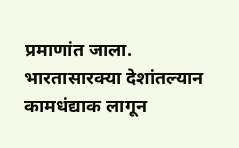प्रमाणांत जाला. भारतासारक्या देशांतल्यान कामधंद्याक लागून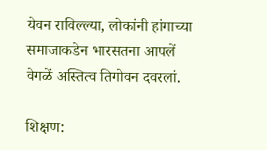येवन राविल्ल्या, लोकांनी हांगाच्या समाजाकडेन भारसतना आपलें वेगळें अस्तित्व तिगोवन दवरलां.

शिक्षण: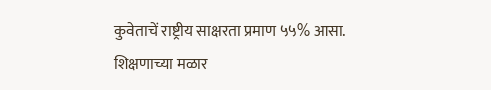कुवेताचें राष्ट्रीय साक्षरता प्रमाण ५५% आसा. शिक्षणाच्या मळार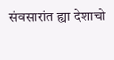संवसारांत ह्या देशाचो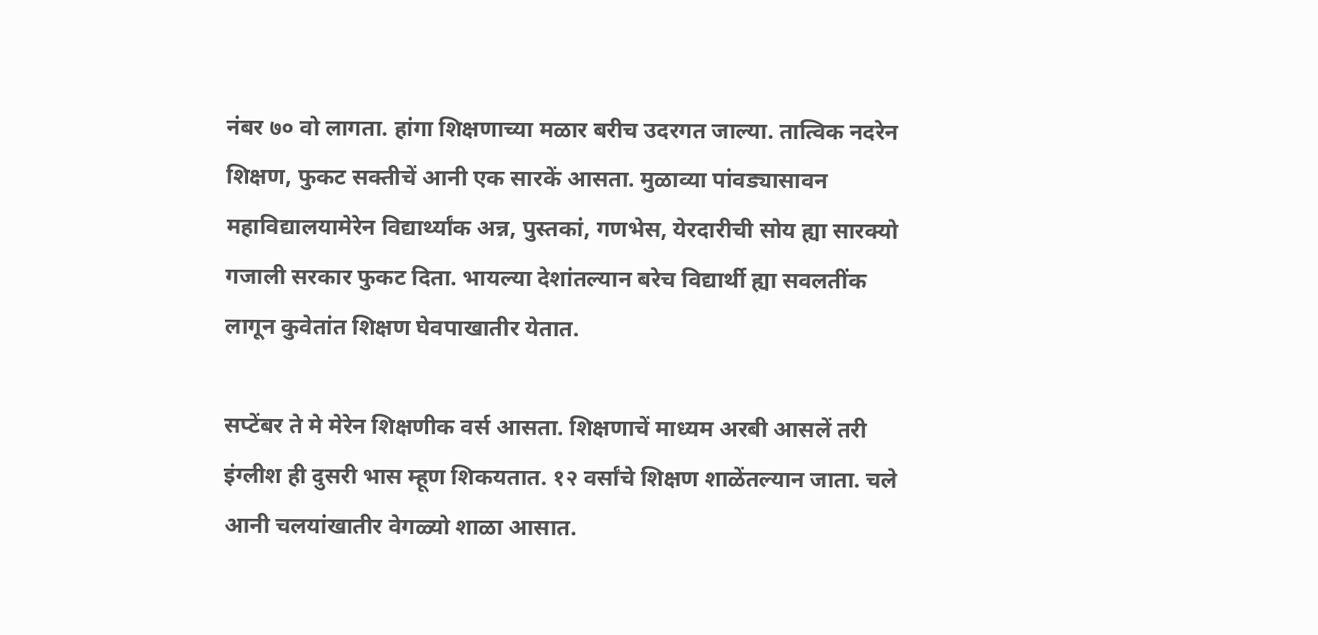नंबर ७० वो लागता. हांगा शिक्षणाच्या मळार बरीच उदरगत जाल्या. तात्विक नदरेन शिक्षण, फुकट सक्तीचें आनी एक सारकें आसता. मुळाव्या पांवड्यासावन महाविद्यालयामेरेन विद्यार्थ्यांक अन्न, पुस्तकां, गणभेस, येरदारीची सोय ह्या सारक्यो गजाली सरकार फुकट दिता. भायल्या देशांतल्यान बरेच विद्यार्थी ह्या सवलतींक लागून कुवेतांत शिक्षण घेवपाखातीर येतात.

सप्टेंबर ते मे मेरेन शिक्षणीक वर्स आसता. शिक्षणाचें माध्यम अरबी आसलें तरी इंग्लीश ही दुसरी भास म्हूण शिकयतात. १२ वर्सांचे शिक्षण शाळेंतल्यान जाता. चले आनी चलयांखातीर वेगळ्यो शाळा आसात.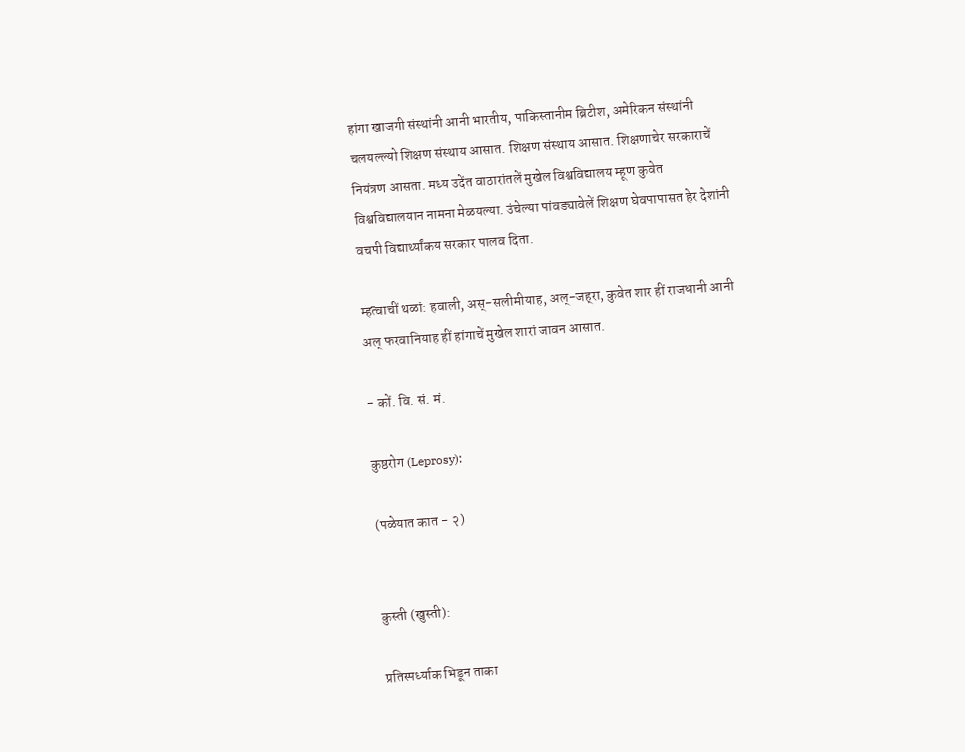हांगा खाजगी संस्थांनी आनी भारतीय, पाकिस्तानीम ब्रिटीश, अमेरिकन संस्थांनी चलयल्ल्यो शिक्षण संस्थाय आसात. शिक्षण संस्थाय आसात. शिक्षणाचेर सरकाराचें नियंत्रण आसता. मध्य उदेंत वाठारांतलें मुखेल विश्वविद्यालय म्हूण कुवेत विश्वविद्यालयान नामना मेळयल्या. उंचेल्या पांवड्यावेलें शिक्षण घेवपापासत हेर देशांनी वचपी विद्यार्थ्यांकय सरकार पालव दिता.

म्हत्वाचीं थळां: हवाली, अस्‌-सलीमीयाह, अल्‌-जह्‌रा, कुवेत शार हीं राजधानी आनी अल्‌ फरवानियाह हीं हांगाचें मुखेल शारां जावन आसात.

- कों. वि. सं. मं.

कुष्ठरोग (Leprosy):

(पळेयात कात - २)


कुस्ती (खुस्ती):

प्रतिस्पर्ध्याक भिडून ताका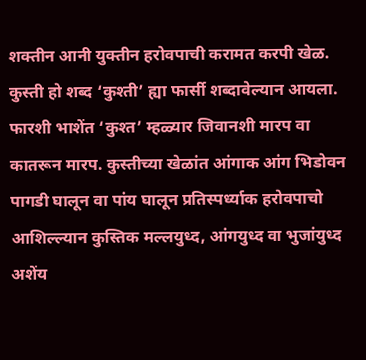शक्तीन आनी युक्तीन हरोवपाची करामत करपी खेळ. कुस्ती हो शब्द ‘कुश्ती’ ह्या फार्सी शब्दावेल्यान आयला. फारशी भाशेंत ‘कुश्त’ म्हळ्यार जिवानशी मारप वा कातरून मारप. कुस्तीच्या खेळांत आंगाक आंग भिडोवन पागडी घालून वा पांय घालून प्रतिस्पर्ध्याक हरोवपाचो आशिल्ल्यान कुस्तिक मल्लयुध्द, आंगयुध्द वा भुजांयुध्द अशेंय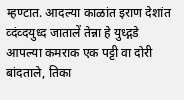म्हण्टात. आदल्या काळांत इराण देशांत व्दंव्दयुध्द जातालें तेन्ना हे युध्द्गडे आपल्या कमराक एक पट्टी वा दोरी बांदताले, तिका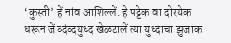‘कुस्ती’ हें नांव आशिल्लें. हे पट्टेक वा दोरयेक धरून जें व्दंव्दयुध्द खेळटालें त्या युध्दाचा झुजाक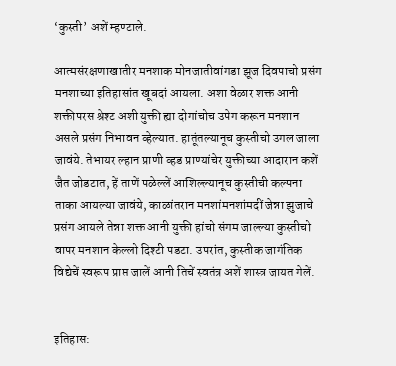‘कुस्ती’ अशें म्हण्टाले.

आत्मसंरक्षणाखातीर मनशाक मोनजातीवांगडा झूज दिवपाचो प्रसंग मनशाच्या इतिहासांत खूबदां आयला. अशा वेळार शक्त आनी शक्तीपरस श्रेश्ट अशी युक्ती ह्या दोगांचोच उपेग करून मनशान असले प्रसंग निभावन व्हेल्यात. हातूंतल्यानूच कुस्तीचो उगल जाला जावंये. तेभायर ल्हान प्राणी व्हड प्राण्यांचेर युक्तीच्या आदारान कशें जैत जोडटात, हें ताणें पळेल्लें आशिल्ल्यानूच कुस्तीची कल्पना ताका आयल्या जावंये, काळांतरान मनशांमनशांमदीं जेन्ना झुजाचे प्रसंग आयले तेन्ना शक्त आनी युक्ती हांचो संगम जाल्ल्या कुस्तीचो वापर मनशान केल्लो दिश्टी पडटा. उपरांत, कुस्तीक जागंतिक विद्येचें स्वरूप प्राप्त जालें आनी तिचें स्वतंत्र अशें शास्त्र जायत गेलें.


इतिहास: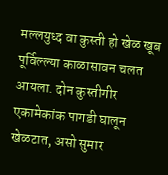मल्लयुध्द वा कुस्ती हो खेळ खूब पूर्विल्ल्या काळासावन चलत आयला. दोन कुस्तीगीर एकामेकांक पागडी घालून खेळटात, असो सुमार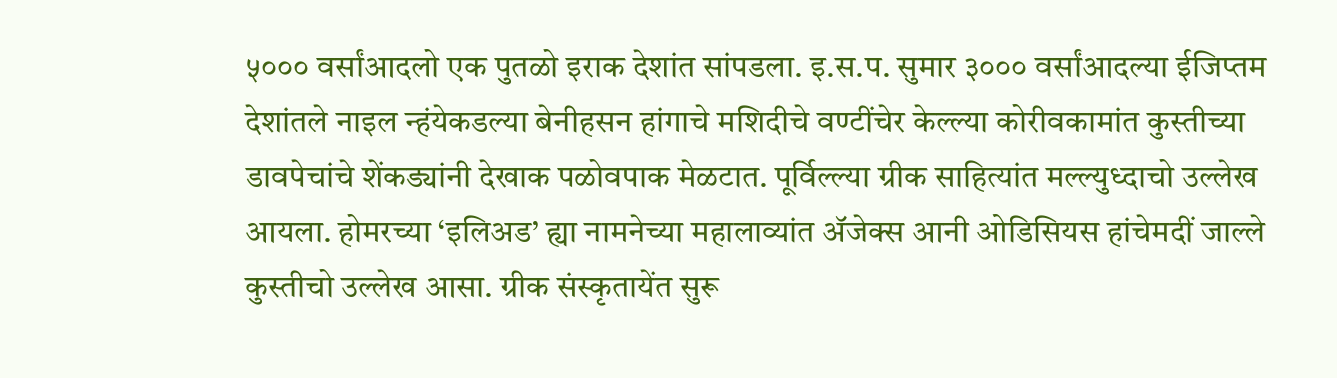५००० वर्सांआदलो एक पुतळो इराक देशांत सांपडला. इ.स.प. सुमार ३००० वर्सांआदल्या ईजिप्तम देशांतले नाइल न्हंयेकडल्या बेनीहसन हांगाचे मशिदीचे वण्टींचेर केल्ल्या कोरीवकामांत कुस्तीच्या डावपेचांचे शेंकड्यांनी देखाक पळोवपाक मेळटात. पूर्विल्ल्या ग्रीक साहित्यांत मल्ल्युध्दाचो उल्लेख आयला. होमरच्या ‘इलिअड’ ह्या नामनेच्या महालाव्यांत ॲजेक्स आनी ओडिसियस हांचेमदीं जाल्ले कुस्तीचो उल्लेख आसा. ग्रीक संस्कृतायेंत सुरू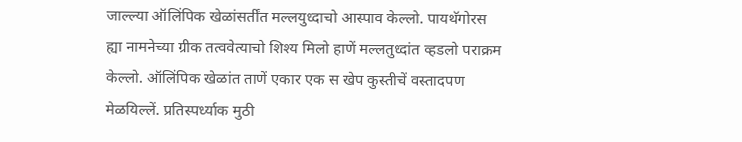जाल्ल्या ऑलिंपिक खेळांसर्तींत मल्लयुध्दाचो आस्पाव केल्लो. पायथॅगोरस ह्या नामनेच्या ग्रीक तत्ववेत्याचो शिश्य मिलो हाणें मल्लतुध्दांत व्हडलो पराक्रम केल्लो. ऑलिंपिक खेळांत ताणें एकार एक स खेप कुस्तीचें वस्तादपण मेळयिल्लें. प्रतिस्पर्ध्याक मुठी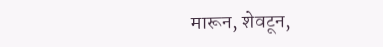मारून, शेवटून,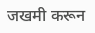जखमी करून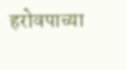हरोवपाच्या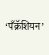‘पँक्रॅशियन’